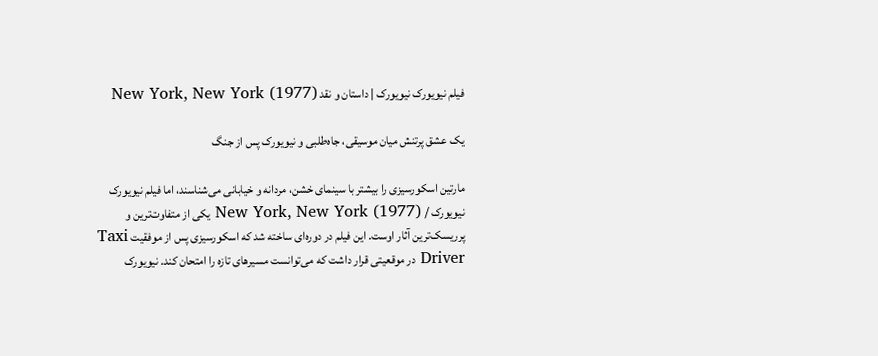فیلم نیویورک نیویورک | داستان و نقد New York, New York (1977)

یک عشق پرتنش میان موسیقی، جاه‌طلبی و نیویورک پس از جنگ

مارتین اسکورسیزی را بیشتر با سینمای خشن، مردانه و خیابانی می‌شناسند، اما فیلم نیویورک نیویورک / New York, New York (1977) یکی از متفاوت‌ترین و پرریسک‌ترین آثار اوست. این فیلم در دوره‌ای ساخته شد که اسکورسیزی پس از موفقیت Taxi Driver در موقعیتی قرار داشت که می‌توانست مسیرهای تازه را امتحان کند. نیویورک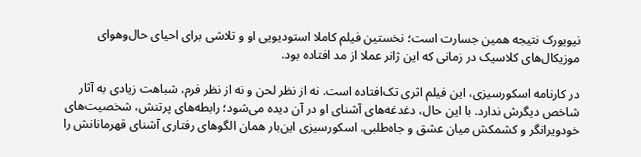نیویورک نتیجه همین جسارت است؛ نخستین فیلم کاملا استودیویی او و تلاشی برای احیای حال‌وهوای موزیکال‌های کلاسیک در زمانی که این ژانر عملا از مد افتاده بود.

در کارنامه اسکورسیزی، این فیلم اثری تک‌افتاده است. نه از نظر لحن و نه از نظر فرم، شباهت زیادی به آثار شاخص دیگرش ندارد. با این حال، دغدغه‌های آشنای او در آن دیده می‌شود؛ رابطه‌های پرتنش، شخصیت‌های خودویرانگر و کشمکش میان عشق و جاه‌طلبی. اسکورسیزی این‌بار همان الگوهای رفتاری آشنای قهرمانانش را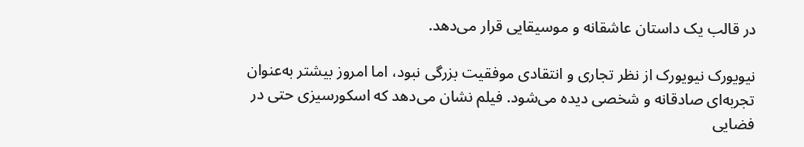در قالب یک داستان عاشقانه و موسیقایی قرار می‌دهد.

نیویورک نیویورک از نظر تجاری و انتقادی موفقیت بزرگی نبود، اما امروز بیشتر به‌عنوان تجربه‌ای صادقانه و شخصی دیده می‌شود. فیلم نشان می‌دهد که اسکورسیزی حتی در فضایی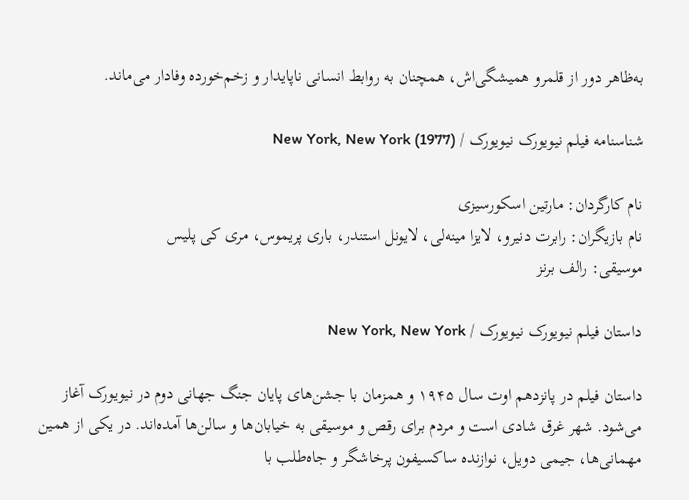به‌ظاهر دور از قلمرو همیشگی‌اش، همچنان به روابط انسانی ناپایدار و زخم‌خورده وفادار می‌ماند.

شناسنامه فیلم نیویورک نیویورک / New York, New York (1977)

نام کارگردان: مارتین اسکورسیزی
نام بازیگران: رابرت دنیرو، لایزا مینه‌لی، لایونل استندر، باری پریموس، مری کی پلیس
موسیقی: رالف برنز

داستان فیلم نیویورک نیویورک / New York, New York

داستان فیلم در پانزدهم اوت سال ۱۹۴۵ و همزمان با جشن‌های پایان جنگ جهانی دوم در نیویورک آغاز می‌شود. شهر غرق شادی است و مردم برای رقص و موسیقی به خیابان‌ها و سالن‌ها آمده‌اند. در یکی از همین مهمانی‌ها، جیمی دویل، نوازنده ساکسیفون پرخاشگر و جاه‌طلب با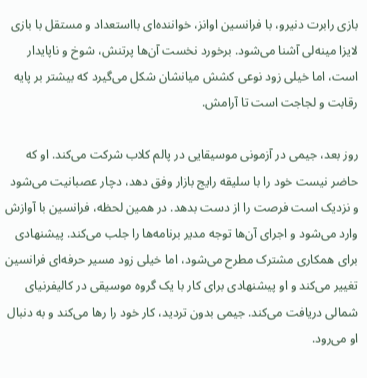بازی رابرت دنیرو، با فرانسین اوانز، خواننده‌ای بااستعداد و مستقل با بازی لایزا مینه‌لی آشنا می‌شود. برخورد نخست آن‌ها پرتنش، شوخ و ناپایدار است، اما خیلی زود نوعی کشش میانشان شکل می‌گیرد که بیشتر بر پایه رقابت و لجاجت است تا آرامش.

روز بعد، جیمی در آزمونی موسیقایی در پالم کلاب شرکت می‌کند. او که حاضر نیست خود را با سلیقه رایج بازار وفق دهد، دچار عصبانیت می‌شود و نزدیک است فرصت را از دست بدهد. در همین لحظه، فرانسین با آوازش وارد می‌شود و اجرای آن‌ها توجه مدیر برنامه‌ها را جلب می‌کند. پیشنهادی برای همکاری مشترک مطرح می‌شود، اما خیلی زود مسیر حرفه‌ای فرانسین تغییر می‌کند و او پیشنهادی برای کار با یک گروه موسیقی در کالیفرنیای شمالی دریافت می‌کند. جیمی بدون تردید، کار خود را رها می‌کند و به دنبال او می‌رود.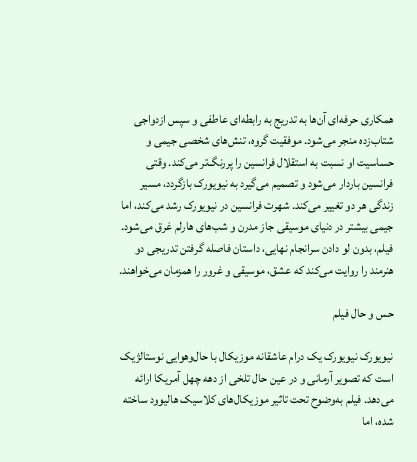همکاری حرفه‌ای آن‌ها به تدریج به رابطه‌ای عاطفی و سپس ازدواجی شتاب‌زده منجر می‌شود. موفقیت گروه، تنش‌های شخصی جیمی و حساسیت او نسبت به استقلال فرانسین را پررنگ‌تر می‌کند. وقتی فرانسین باردار می‌شود و تصمیم می‌گیرد به نیویورک بازگردد، مسیر زندگی هر دو تغییر می‌کند. شهرت فرانسین در نیویورک رشد می‌کند، اما جیمی بیشتر در دنیای موسیقی جاز مدرن و شب‌های هارلم غرق می‌شود. فیلم، بدون لو دادن سرانجام نهایی، داستان فاصله گرفتن تدریجی دو هنرمند را روایت می‌کند که عشق، موسیقی و غرور را همزمان می‌خواهند.

حس و حال فیلم

نیویورک نیویورک یک درام عاشقانه موزیکال با حال‌وهوایی نوستالژیک است که تصویر آرمانی و در عین حال تلخی از دهه چهل آمریکا ارائه می‌دهد. فیلم به‌وضوح تحت تاثیر موزیکال‌های کلاسیک هالیوود ساخته شده، اما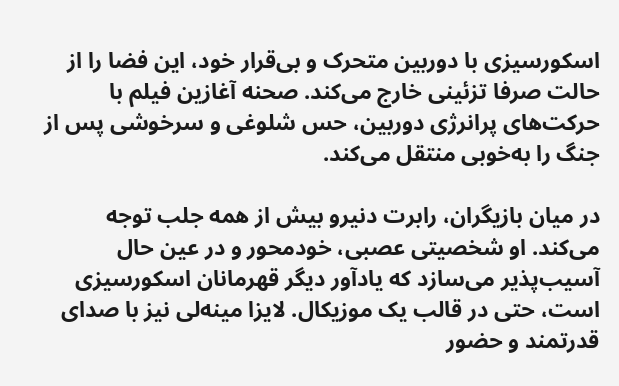اسکورسیزی با دوربین متحرک و بی‌قرار خود، این فضا را از حالت صرفا تزئینی خارج می‌کند. صحنه آغازین فیلم با حرکت‌های پرانرژی دوربین، حس شلوغی و سرخوشی پس از جنگ را به‌خوبی منتقل می‌کند.

در میان بازیگران، رابرت دنیرو بیش از همه جلب توجه می‌کند. او شخصیتی عصبی، خودمحور و در عین حال آسیب‌پذیر می‌سازد که یادآور دیگر قهرمانان اسکورسیزی است، حتی در قالب یک موزیکال. لایزا مینه‌لی نیز با صدای قدرتمند و حضور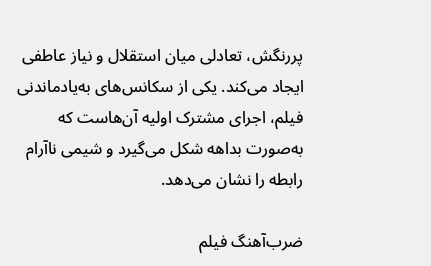پررنگش، تعادلی میان استقلال و نیاز عاطفی ایجاد می‌کند. یکی از سکانس‌های به‌یادماندنی فیلم، اجرای مشترک اولیه آن‌هاست که به‌صورت بداهه شکل می‌گیرد و شیمی ناآرام رابطه را نشان می‌دهد.

ضرب‌آهنگ فیلم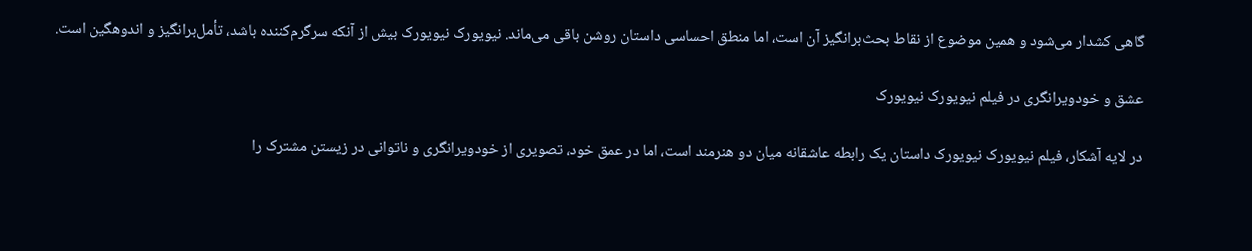گاهی کشدار می‌شود و همین موضوع از نقاط بحث‌برانگیز آن است، اما منطق احساسی داستان روشن باقی می‌ماند. نیویورک نیویورک بیش از آنکه سرگرم‌کننده باشد، تأمل‌برانگیز و اندوهگین است.

عشق و خودویرانگری در فیلم نیویورک نیویورک

در لایه آشکار، فیلم نیویورک نیویورک داستان یک رابطه عاشقانه میان دو هنرمند است، اما در عمق خود، تصویری از خودویرانگری و ناتوانی در زیستن مشترک را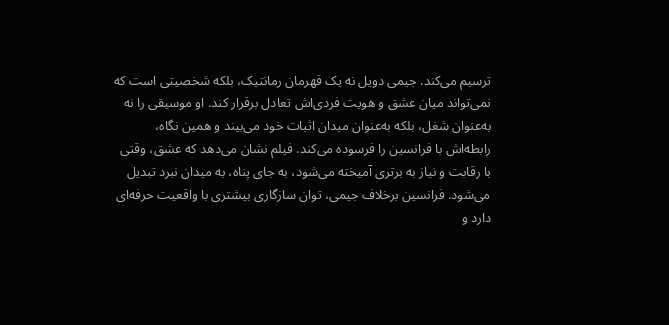ترسیم می‌کند. جیمی دویل نه یک قهرمان رمانتیک، بلکه شخصیتی است که نمی‌تواند میان عشق و هویت فردی‌اش تعادل برقرار کند. او موسیقی را نه به‌عنوان شغل، بلکه به‌عنوان میدان اثبات خود می‌بیند و همین نگاه، رابطه‌اش با فرانسین را فرسوده می‌کند. فیلم نشان می‌دهد که عشق، وقتی با رقابت و نیاز به برتری آمیخته می‌شود، به جای پناه، به میدان نبرد تبدیل می‌شود. فرانسین برخلاف جیمی، توان سازگاری بیشتری با واقعیت حرفه‌ای دارد و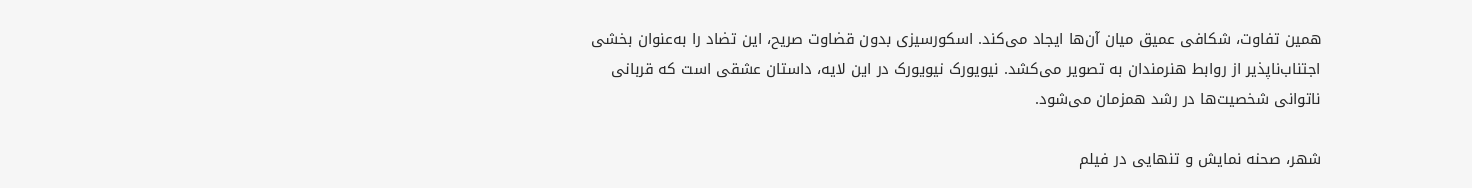همین تفاوت، شکافی عمیق میان آن‌ها ایجاد می‌کند. اسکورسیزی بدون قضاوت صریح، این تضاد را به‌عنوان بخشی اجتناب‌ناپذیر از روابط هنرمندان به تصویر می‌کشد. نیویورک نیویورک در این لایه، داستان عشقی است که قربانی ناتوانی شخصیت‌ها در رشد همزمان می‌شود.

شهر، صحنه نمایش و تنهایی در فیلم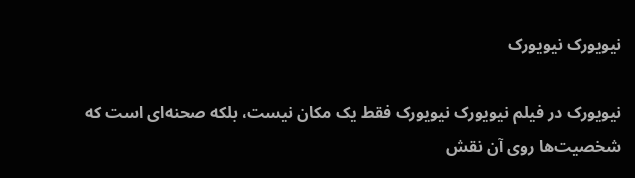نیویورک نیویورک

نیویورک در فیلم نیویورک نیویورک فقط یک مکان نیست، بلکه صحنه‌ای است که شخصیت‌ها روی آن نقش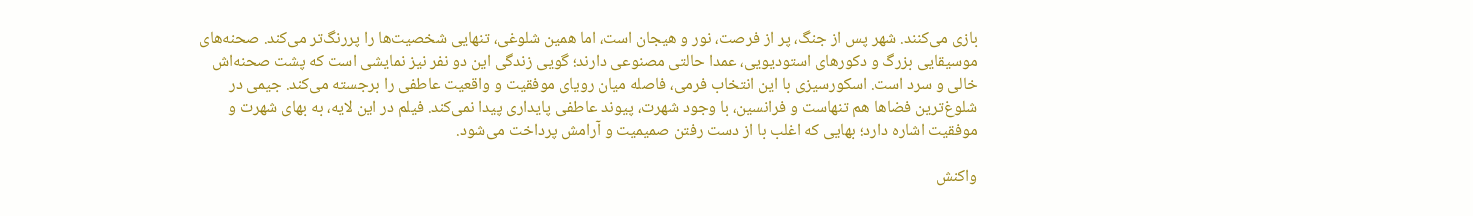بازی می‌کنند. شهر پس از جنگ، پر از فرصت، نور و هیجان است، اما همین شلوغی، تنهایی شخصیت‌ها را پررنگ‌تر می‌کند. صحنه‌های موسیقایی بزرگ و دکورهای استودیویی، عمدا حالتی مصنوعی دارند؛ گویی زندگی این دو نفر نیز نمایشی است که پشت صحنه‌اش خالی و سرد است. اسکورسیزی با این انتخاب فرمی، فاصله میان رویای موفقیت و واقعیت عاطفی را برجسته می‌کند. جیمی در شلوغ‌ترین فضاها هم تنهاست و فرانسین، با وجود شهرت، پیوند عاطفی پایداری پیدا نمی‌کند. فیلم در این لایه، به بهای شهرت و موفقیت اشاره دارد؛ بهایی که اغلب با از دست رفتن صمیمیت و آرامش پرداخت می‌شود.

واکنش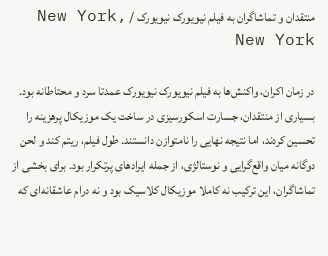منتقدان و تماشاگران به فیلم نیویورک نیویورک / New York, New York

در زمان اکران، واکنش‌ها به فیلم نیویورک نیویورک عمدتا سرد و محتاطانه بود. بسیاری از منتقدان، جسارت اسکورسیزی در ساخت یک موزیکال پرهزینه را تحسین کردند، اما نتیجه نهایی را نامتوازن دانستند. طول فیلم، ریتم کند و لحن دوگانه میان واقع‌گرایی و نوستالژی، از جمله ایرادهای پرتکرار بود. برای بخشی از تماشاگران، این ترکیب نه کاملا موزیکال کلاسیک بود و نه درام عاشقانه‌ای که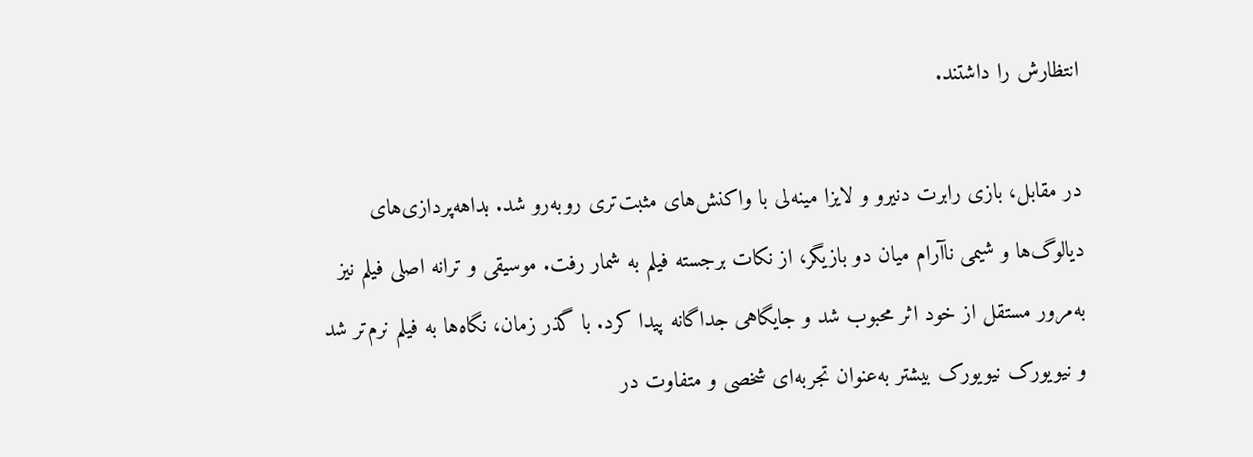انتظارش را داشتند.

در مقابل، بازی رابرت دنیرو و لایزا مینه‌لی با واکنش‌های مثبت‌تری روبه‌رو شد. بداهه‌پردازی‌های دیالوگ‌ها و شیمی ناآرام میان دو بازیگر، از نکات برجسته فیلم به شمار رفت. موسیقی و ترانه اصلی فیلم نیز به‌مرور مستقل از خود اثر محبوب شد و جایگاهی جداگانه پیدا کرد. با گذر زمان، نگاه‌ها به فیلم نرم‌تر شد و نیویورک نیویورک بیشتر به‌عنوان تجربه‌ای شخصی و متفاوت در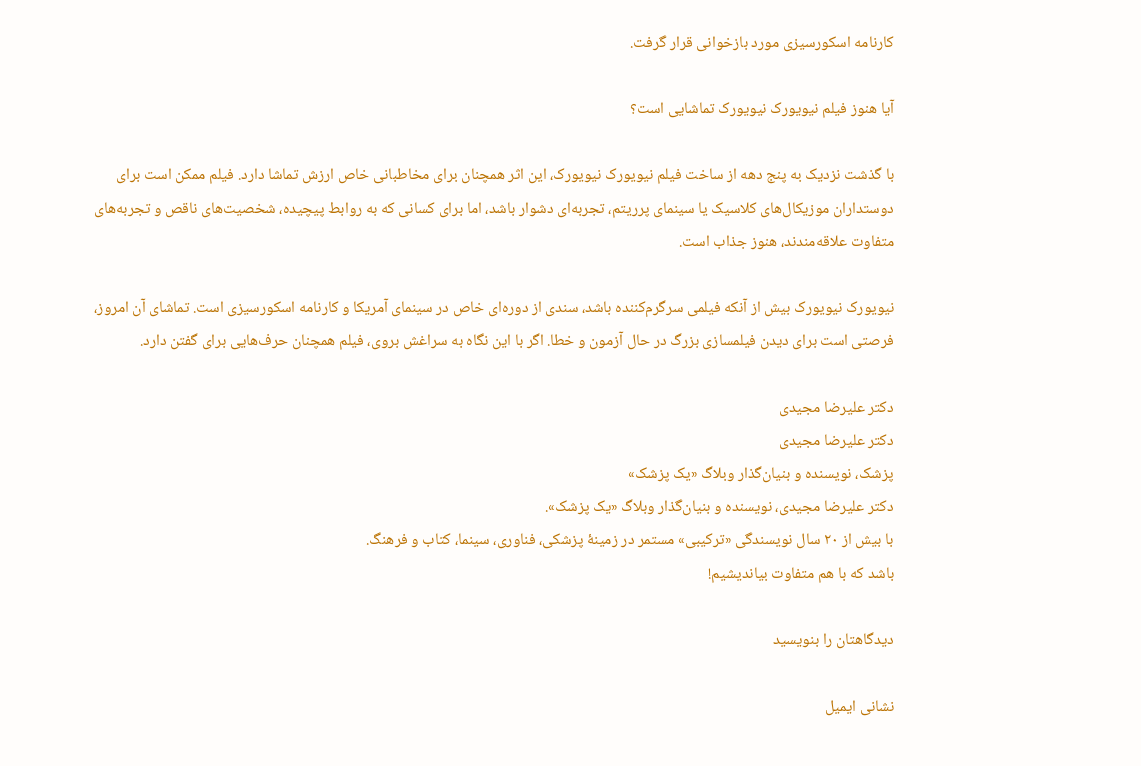کارنامه اسکورسیزی مورد بازخوانی قرار گرفت.

آیا هنوز فیلم نیویورک نیویورک تماشایی است؟

با گذشت نزدیک به پنج دهه از ساخت فیلم نیویورک نیویورک، این اثر همچنان برای مخاطبانی خاص ارزش تماشا دارد. فیلم ممکن است برای دوستداران موزیکال‌های کلاسیک یا سینمای پرریتم، تجربه‌ای دشوار باشد، اما برای کسانی که به روابط پیچیده، شخصیت‌های ناقص و تجربه‌های متفاوت علاقه‌مندند، هنوز جذاب است.

نیویورک نیویورک بیش از آنکه فیلمی سرگرم‌کننده باشد، سندی از دوره‌ای خاص در سینمای آمریکا و کارنامه اسکورسیزی است. تماشای آن امروز، فرصتی است برای دیدن فیلمسازی بزرگ در حال آزمون و خطا. اگر با این نگاه به سراغش بروی، فیلم همچنان حرف‌هایی برای گفتن دارد.

دکتر علیرضا مجیدی
دکتر علیرضا مجیدی
پزشک، نویسنده و بنیان‌گذار وبلاگ «یک پزشک»
دکتر علیرضا مجیدی، نویسنده و بنیان‌گذار وبلاگ «یک پزشک».
با بیش از ۲۰ سال نویسندگی «ترکیبی» مستمر در زمینهٔ پزشکی، فناوری، سینما، کتاب و فرهنگ.
باشد که با هم متفاوت بیاندیشیم!

دیدگاهتان را بنویسید

نشانی ایمیل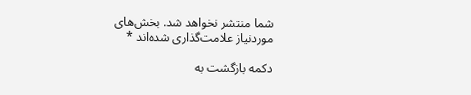شما منتشر نخواهد شد. بخش‌های موردنیاز علامت‌گذاری شده‌اند *

دکمه بازگشت به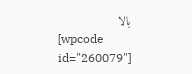بالا
[wpcode id="260079"]